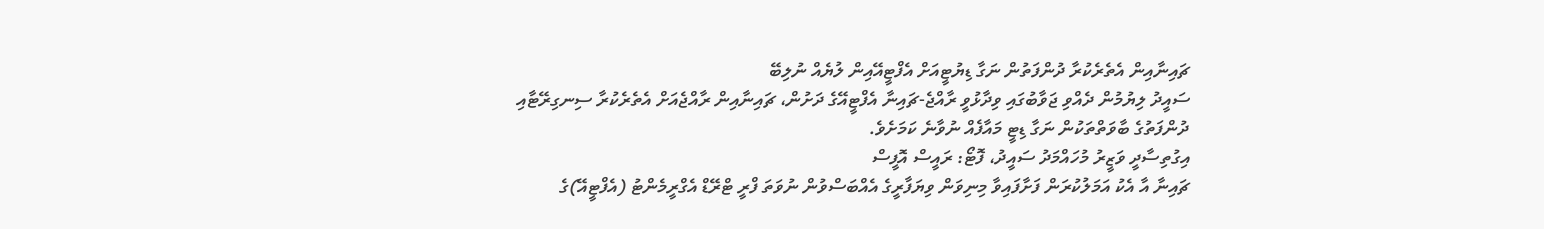ޗައިނާއިން އެތެރެކުރާ ދުންފަތުން ނަގާ ޑިޔުޓީއަށް އެފްޓީއޭއިން ލުޔެއް ނުލިބޭ
ސައީދު ލިޔުމުން ދެއްވި ޖަވާބުގައި ވިދާޅުވީ ރާއްޖެ-ޗައިނާ އެފްޓީއޭގެ ދަށުން، ޗައިނާއިން ރާއްޖެއަށް އެތެރެކުރާ ސިނގިރޭޓާއި ދުންފަތުގެ ބާވަތްތަކުން ނަގާ ޑިޓީ މައާފެއް ނުވާނެ ކަމަށެވެ.
އިގުތިސާދީ ވަޒީރު މުހައްމަދު ސައީދު، ފޮޓޯ: ރައީސް އޮފީސް
ޗައިނާ އާ އެކު އަމަލުކުރަން ފަށާފައިވާ މިނިވަން ވިޔަފާރީގެ އެއްބަސްވުން ނުވަތަ ފްރީ ޓްރޭޑް އެގްރީމެންޓު (އެފްޓީއޭ)ގެ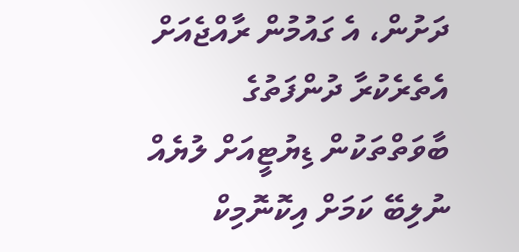ދަށުން، އެ ގައުމުން ރާއްޖެއަށް އެތެރެކުރާ ދުންފަތުގެ ބާވަތްތަކުން ޑިޔުޓީއަށް ލުޔެއް ނުލިބޭ ކަމަށް އިކޮނޮމިކް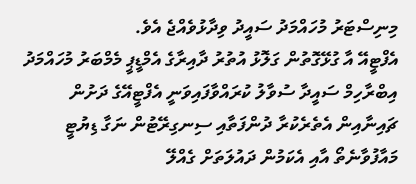މިނިސްޓަރު މުހައްމަދު ސައީދު ވިދާޅުވެއްޖެ އެވެ.
އެފްޓީއޭ އާ ގުޅޭގޮތުން ގަލޮޅު އުތުރު ދާއިރާގެ އެމްޑީޕީ މެމްބަރު މުހައްމަދު އިބްރާހިމް ސައީދާ ސުވާލު ކުރައްވާފައިވަނީ އެފްޓީއޭގެ ދަށުން ޗައިނާއިން އެތެރެކުރާ ދުންފަތާއި ސިނގިރޭޓުން ނަގާ ޑިޔުޓީ މައާފުވާނެތޯ އާއި އެކަމުން ދައުލަތަށް ގެއްލޭ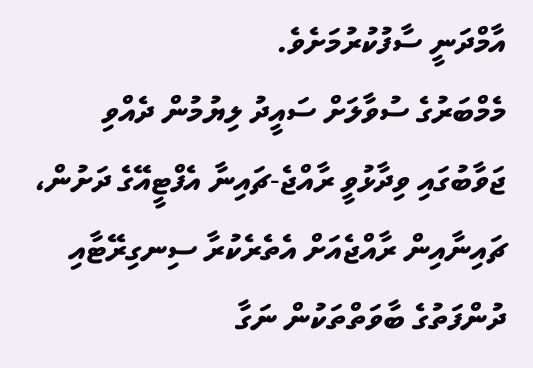އާމްދަނީ ސާފުކުރުމަށެވެ.
މެމްބަރުގެ ސުވާލަށް ސައީދު ލިޔުމުން ދެއްވި ޖަވާބުގައި ވިދާޅުވީ ރާއްޖެ-ޗައިނާ އެފްޓީއޭގެ ދަށުން، ޗައިނާއިން ރާއްޖެއަށް އެތެރެކުރާ ސިނގިރޭޓާއި ދުންފަތުގެ ބާވަތްތަކުން ނަގާ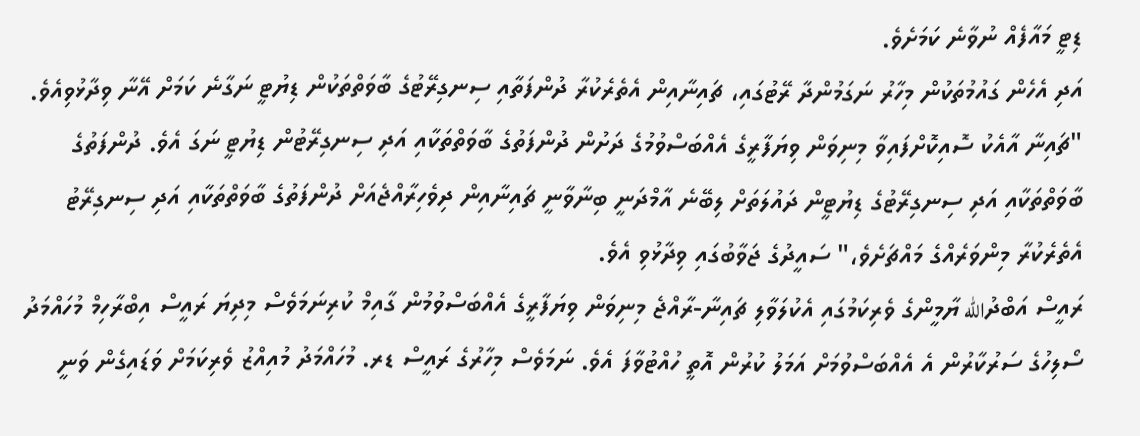ޑިޓީ މައާފެއް ނުވާނެ ކަމަށެވެ.
އަދި އެހެން ގައުމުތަކުން މިހާރު ނަގަމުންދާ ރޭޓުގައި، ޗައިނާއިން އެތެރެކުރާ ދުންފަތާއި ސިނގިރޭޓުގެ ބާވަތްތަކުން ޑިޔުޓީ ނަގާނެ ކަމަށް އޭނާ ވިދާޅުވިއެވެ.
"ޗައިނާ އާއެކު ސޮއިކޮށްފައިވާ މިނިވަން ވިޔަފާރީގެ އެއްބަސްވުމުގެ ދަށުން ދުންފަތުގެ ބާވަތްތަކާއި އަދި ސިނގިރޭޓުން ޑިޔުޓީ ނަގަ އެވެ. ދުންފަތުގެ ބާވަތްތަކާއި އަދި ސިނގިރޭޓުގެ ޑިޔުޓީން ދައުލަތަށް ލިބޭނެ އާމްދަނީ ބިނާވާނީ ޗައިނާއިން ދިވެހިރާއްޖެއަށް ދުންފަތުގެ ބާވަތްތަކާއި އަދި ސިނގިރޭޓު އެތެރެކުރާ މިންވަރެއްގެ މައްޗަށެވެ،" ސައީދުގެ ޖަވާބުގައި ވިދާޅުވި އެވެ.
ރައީސް އަބްދުالله ޔާމީންގެ ވެރިކަމުގައި އެކުލަވާލި ޗައިނާ-ރާއްޖެ މިނިވަން ވިޔަފާރީގެ އެއްބަސްވުމުން ގާއިމް ކުރިނަމަވެސް މިދިޔަ ރައީސް އިބްރާހިމް މުހައްމަދު ސޯލިހުގެ ސަރުކާރުން އެ އެއްބަސްވުމަށް އަމަލު ކުރުން އޮތީ ހުއްޓުވާފަ އެވެ. ނަމަވެސް މިހާރުގެ ރައީސް ޑރ. މުހައްމަދު މުއިއްޒު ވެރިކަމަށް ވަޑައިގެން ވަނީ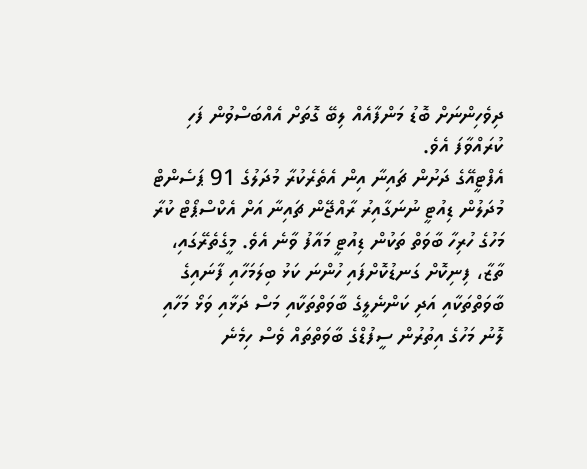ދިވެހިންނަށް ބޮޑު މަންފާއެއް ލިބޭ ގޮތަށް އެއްބަސްވުން ފަހި ކުރައްވާފަ އެވެ.
އެފްޓީއޭގެ ދަށުން ޗައިނާ އިން އެތެރެކުރާ މުދަލުގެ 91 ޕަސެންޓް މުދަލުން ޑިއުޓީ ނުނަގާއިރު ރާއްޖޭން ޗައިނާ އަށް އެކްސްޕޯޓް ކުރާ މަހުގެ ހުރިހާ ބާވަތް ތަކުން ޑިއުޓީ މައާފު ވާނެ އެވެ. މީގެތެރޭގައި، ތާޒާ، ފިނިކޮށް ގަނޑުކޮށްފައި ހުންނަ ކަޅު ބިލަމަހާއި ފާނައިގެ ބާވަތްތަކާއި އަދި ކަންނެލީގެ ބާވަތްތަކާއި މަސް ދަޅާއި ވަޅޯ މަހާއި ލޮނު މަހުގެ އިތުރުން ސީފުޑްގެ ބާވަތްތައް ވެސް ހިމެނެ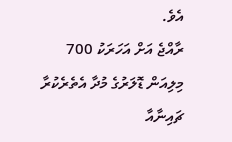އެވެ.
ރާއްޖެ އަށް އަހަރަކު 700 މިލިއަން ޑޮލަރުގެ މުދާ އެތެރެކުރާ ޗައިނާއާ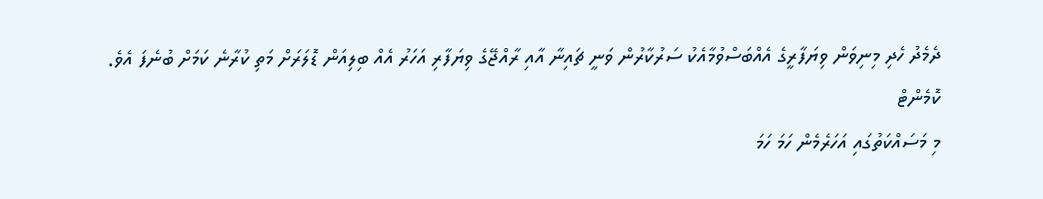ދެމެދު ހެދި މިނިވަން ވިޔަފާރީގެ އެއްބަސްވުމާއެކު ސަރުކާރުން ވަނީ ޗައިނާ އާއި ރާއްޖޭގެ ވިޔަފާރި އަހަރު އެއް ބިލިއަން ޑޮލަރަށް މަތި ކުރާނެ ކަމަށް ބުނެފަ އެވެ.
ކޮމެންޓް
މި މަސައްކަތުގައި އަހަރެމެން ހަމަ ހަމަ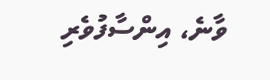ވާނެ، އިންސާފުވެރި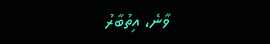ވާނެ، އިތުބާރު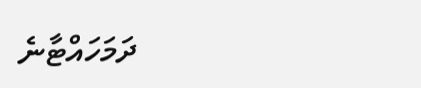ދަމަހައްޓާނެ